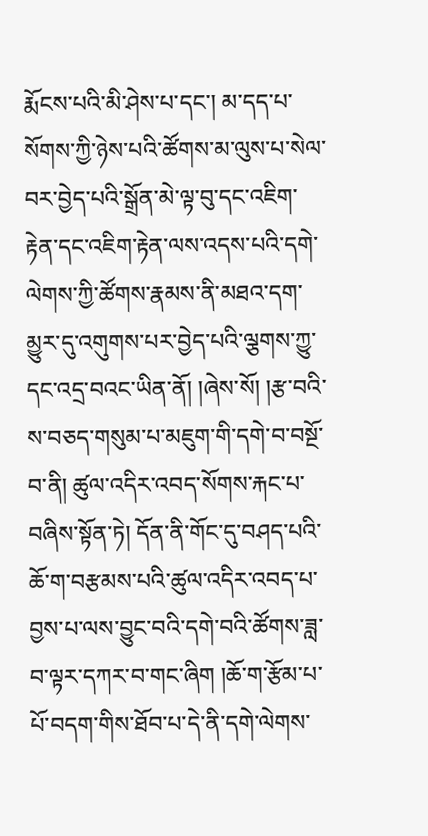རྨོངས་པའི་མི་ཤེས་པ་དང་། མ་དད་པ་སོགས་ཀྱི་ཉེས་པའི་ཚོགས་མ་ལུས་པ་སེལ་བར་བྱེད་པའི་སྒྲོན་མེ་ལྟ་བུ་དང་འཇིག་རྟེན་དང་འཇིག་རྟེན་ལས་འདས་པའི་དགེ་ལེགས་ཀྱི་ཚོགས་རྣམས་ནི་མཐའ་དག་མྱུར་དུ་འགུགས་པར་བྱེད་པའི་ལྕགས་ཀྱུ་དང་འདྲ་བའང་ཡིན་ནོ། །ཞེས་སོ། །རྩ་བའི་ས་བཅད་གསུམ་པ་མཇུག་གི་དགེ་བ་བསྔོ་བ་ནི། ཚུལ་འདིར་འབད་སོགས་རྐང་པ་བཞིས་སྟོན་ཏེ། དོན་ནི་གོང་དུ་བཤད་པའི་ཆོ་ག་བརྩམས་པའི་ཚུལ་འདིར་འབད་པ་བྱས་པ་ལས་བྱུང་བའི་དགེ་བའི་ཚོགས་ཟླ་བ་ལྟར་དཀར་བ་གང་ཞིག །ཆོ་ག་རྩོམ་པ་པོ་བདག་གིས་ཐོབ་པ་དེ་ནི་དགེ་ལེགས་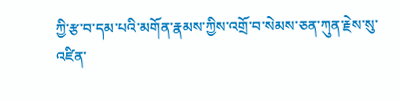ཀྱི་རྩ་བ་དམ་པའི་མགོན་རྣམས་ཀྱིས་འགྲོ་བ་སེམས་ཅན་ཀུན་རྗེས་སུ་འཛིན་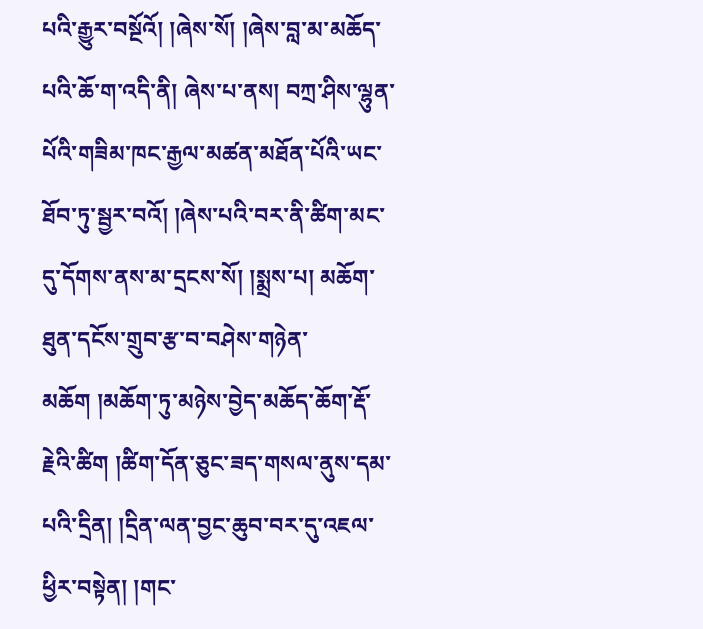པའི་རྒྱུར་བསྔོའོ། །ཞེས་སོ། །ཞེས་བླ་མ་མཆོད་པའི་ཆོ་ག་འདི་ནི། ཞེས་པ་ནས། བཀྲ་ཤིས་ལྷུན་པོའི་གཟིམ་ཁང་རྒྱལ་མཚན་མཐོན་པོའི་ཡང་ཐོབ་ཏུ་སྦྱར་བའོ། །ཞེས་པའི་བར་ནི་ཚིག་མང་དུ་དོགས་ནས་མ་དྲངས་སོ། །སྨྲས་པ། མཆོག་ཐུན་དངོས་གྲུབ་རྩ་བ་བཤེས་གཉེན་མཆོག །མཆོག་ཏུ་མཉེས་བྱེད་མཆོད་ཆོག་རྡོ་རྗེའི་ཚིག །ཚིག་དོན་ཅུང་ཟད་གསལ་ནུས་དམ་པའི་དྲིན། །དྲིན་ལན་བྱང་ཆུབ་བར་དུ་འཇལ་ཕྱིར་བསྟེན། །གང་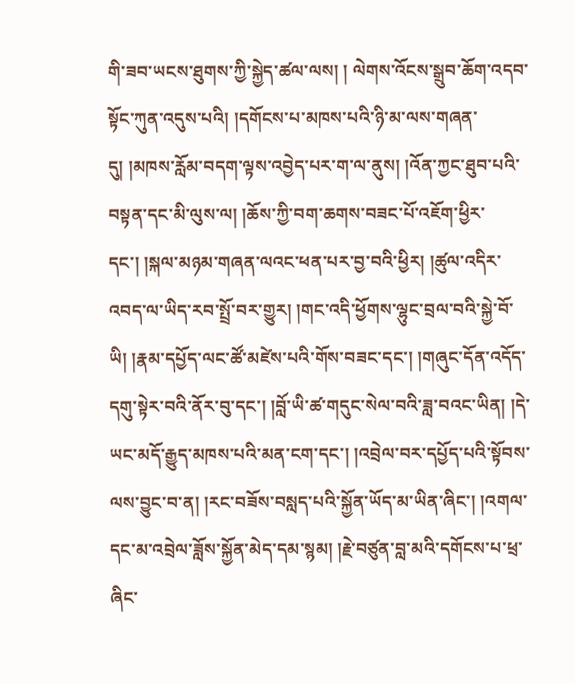གི་ཟབ་ཡངས་ཐུགས་ཀྱི་སྐྱེད་ཚལ་ལས། ། ལེགས་འོངས་སྒྲུབ་ཆོག་འདབ་སྟོང་ཀུན་འདུས་པའི། །དགོངས་པ་མཁས་པའི་ཉི་མ་ལས་གཞན་དུ། །མཁས་རློམ་བདག་ལྟས་འབྱེད་པར་ག་ལ་ནུས། །འོན་ཀྱང་ཐུབ་པའི་བསྟན་དང་མི་ལུས་ལ། །ཆོས་ཀྱི་བག་ཆགས་བཟང་པོ་འཇོག་ཕྱིར་དང་། །སྐལ་མཉམ་གཞན་ལའང་ཕན་པར་བྱ་བའི་ཕྱིར། །ཚུལ་འདིར་འབད་ལ་ཡིད་རབ་སྤྲོ་བར་གྱུར། །གང་འདི་ཕྱོགས་ལྷུང་བྲལ་བའི་སྐྱེ་བོ་ཡི། །རྣམ་དཔྱོད་ལང་ཚོ་མཛེས་པའི་གོས་བཟང་དང་། །གཞུང་དོན་འདོད་དགུ་སྟེར་བའི་ནོར་བུ་དང་། །བློ་ཡི་ཚ་གདུང་སེལ་བའི་ཟླ་བའང་ཡིན། །དེ་ཡང་མདོ་རྒྱུད་མཁས་པའི་མན་ངག་དང་། །འབྲེལ་བར་དཔྱོད་པའི་སྟོབས་ལས་བྱུང་བ་ན། །རང་བཟོས་བསླད་པའི་སྐྱོན་ཡོད་མ་ཡིན་ཞིང་། །འགལ་དང་མ་འབྲེལ་ཟློས་སྐྱོན་མེད་དམ་སྙམ། །རྗེ་བཙུན་བླ་མའི་དགོངས་པ་ཕྲ་ཞིང་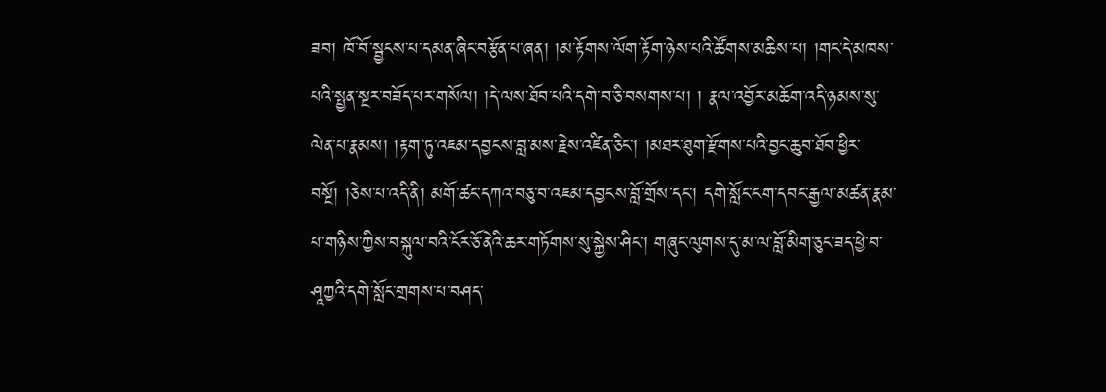ཟབ། ཁོ་བོ་སྦྱངས་པ་དམན་ཞིང་བརྩོན་པ་ཞན། །མ་རྟོགས་ལོག་རྟོག་ཉེས་པའི་ཚོགས་མཆིས་པ། །གང་དེ་མཁས་པའི་སྤྱན་སྔར་བཟོད་པར་གསོལ། །དེ་ལས་ཐོབ་པའི་དགེ་བ་ཅི་བསགས་པ། ། རྣལ་འབྱོར་མཆོག་འདི་ཉམས་སུ་ལེན་པ་རྣམས། །རྟག་ཏུ་འཇམ་དབྱངས་བླ་མས་རྗེས་འཛིན་ཅིང་། །མཐར་ཐུག་རྫོགས་པའི་བྱང་ཆུབ་ཐོབ་ཕྱིར་བསྔོ། །ཅེས་པ་འདི་ནི། མགོ་ཚང་དཀའ་བཅུ་བ་འཇམ་དབྱངས་བློ་གྲོས་དང་། དགེ་སློང་ངག་དབང་རྒྱལ་མཚན་རྣམ་པ་གཉིས་ཀྱིས་བསྐུལ་བའི་ངོར་ཅོ་ནེའི་ཆར་གཏོགས་སུ་སྐྱེས་ཤིང་། གཞུང་ལུགས་དུ་མ་ལ་བློ་མིག་ཅུང་ཟད་ཕྱེ་བ་ཤཱཀྱའི་དགེ་སློང་གྲགས་པ་བཤད་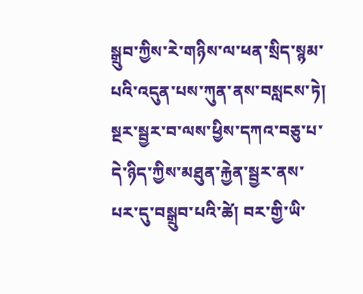སྒྲུབ་ཀྱིས་རེ་གཉིས་ལ་ཕན་སྲིད་སྙམ་པའི་འདུན་པས་ཀུན་ནས་བསླངས་ཏེ། སྔར་སྦྱར་བ་ལས་ཕྱིས་དཀའ་བཅུ་པ་དེ་ཉིད་ཀྱིས་མཐུན་རྐྱེན་སྦྱར་ནས་པར་དུ་བསྒྲུབ་པའི་ཚེ། བར་གྱི་ཡི་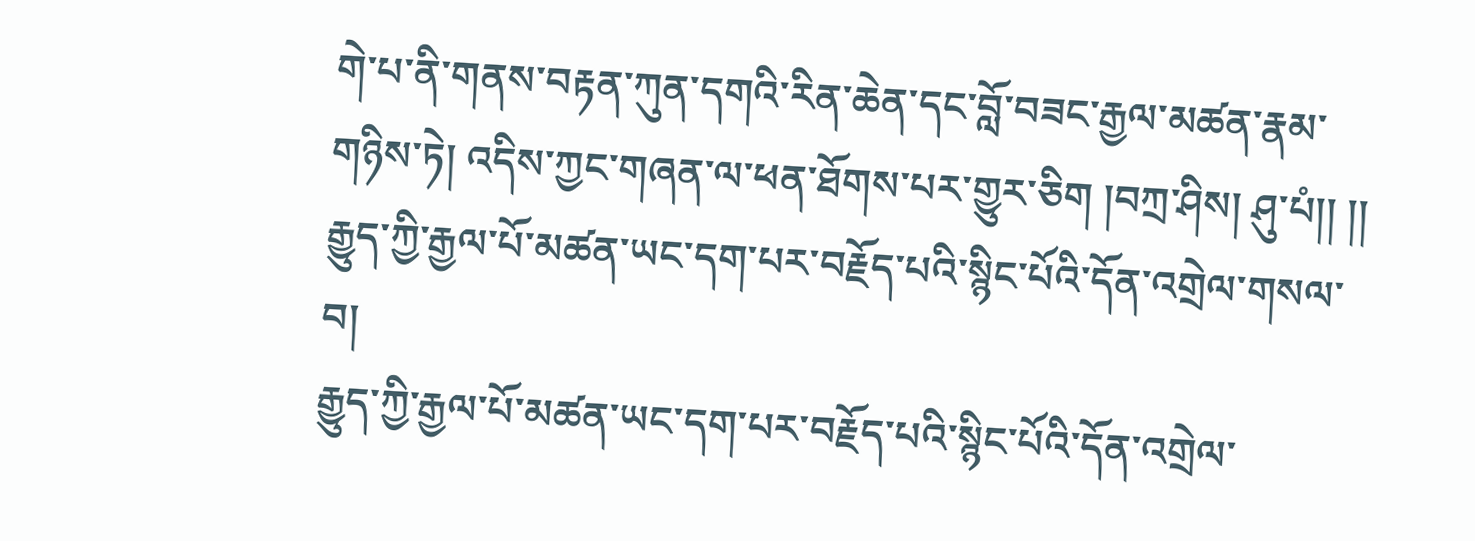གེ་པ་ནི་གནས་བརྟན་ཀུན་དགའི་རིན་ཆེན་དང་བློ་བཟང་རྒྱལ་མཚན་རྣམ་གཉིས་ཏེ། འདིས་ཀྱང་གཞན་ལ་ཕན་ཐོགས་པར་གྱུར་ཅིག །བཀྲ་ཤིས། ཤུ་པཾ།། །།
རྒྱུད་ཀྱི་རྒྱལ་པོ་མཚན་ཡང་དག་པར་བརྗོད་པའི་སྙིང་པོའི་དོན་འགྲེལ་གསལ་བ།
རྒྱུད་ཀྱི་རྒྱལ་པོ་མཚན་ཡང་དག་པར་བརྗོད་པའི་སྙིང་པོའི་དོན་འགྲེལ་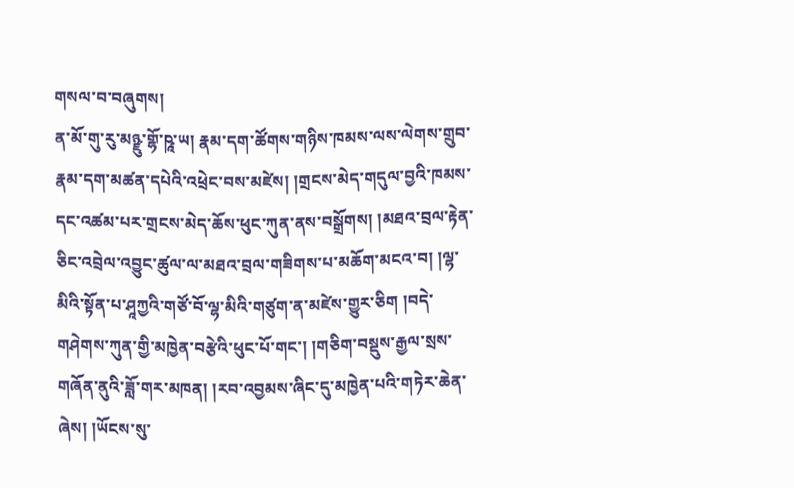གསལ་བ་བཞུགས།
ན་མོ་གུ་རུ་མཉྫུ་གྷོ་ཥཱ་ཡ། རྣམ་དག་ཚོགས་གཉིས་ཁམས་ལས་ལེགས་གྲུབ་རྣམ་དག་མཚན་དཔེའི་འཕྲེང་བས་མཛེས། །གྲངས་མེད་གདུལ་བྱའི་ཁམས་དང་འཚམ་པར་གྲངས་མེད་ཆོས་ཕུང་ཀུན་ནས་བསྒྲོགས། །མཐའ་བྲལ་རྟེན་ཅིང་འབྲེལ་འབྱུང་ཚུལ་ལ་མཐའ་བྲལ་གཟིགས་པ་མཆོག་མངའ་བ། །ལྷ་མིའི་སྟོན་པ་ཤཱཀྱའི་གཙོ་བོ་ལྷ་མིའི་གཙུག་ན་མཛེས་གྱུར་ཅིག །བདེ་གཤེགས་ཀུན་གྱི་མཁྱེན་བརྩེའི་ཕུང་པོ་གང་། །གཅིག་བསྡུས་རྒྱལ་སྲས་གཞོན་ནུའི་ཟློ་གར་མཁན། །རབ་འབྱམས་ཞིང་དུ་མཁྱེན་པའི་གཏེར་ཆེན་ཞེས། །ཡོངས་སུ་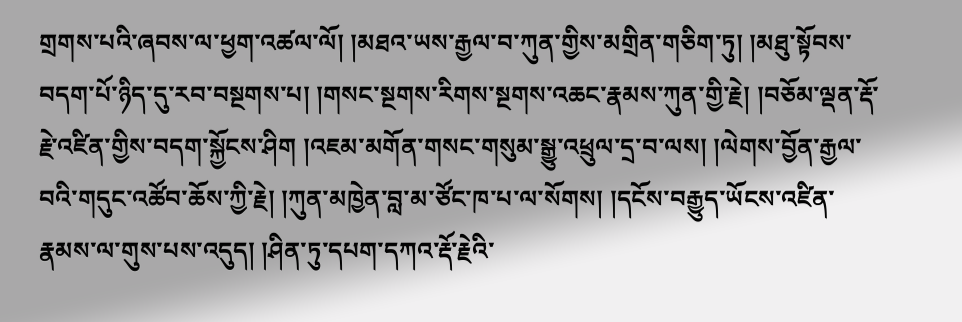གྲགས་པའི་ཞབས་ལ་ཕྱག་འཚལ་ལོ། །མཐའ་ཡས་རྒྱལ་བ་ཀུན་གྱིས་མགྲིན་གཅིག་ཏུ། །མཐུ་སྟོབས་བདག་པོ་ཉིད་དུ་རབ་བསྔགས་པ། །གསང་སྔགས་རིགས་སྔགས་འཆང་རྣམས་ཀུན་གྱི་རྗེ། །བཅོམ་ལྡན་རྡོ་རྗེ་འཛིན་གྱིས་བདག་སྐྱོངས་ཤིག །འཇམ་མགོན་གསང་གསུམ་སྒྱུ་འཕྲུལ་དྲ་བ་ལས། །ལེགས་བྱོན་རྒྱལ་བའི་གདུང་འཚོབ་ཆོས་ཀྱི་རྗེ། །ཀུན་མཁྱེན་བླ་མ་ཙོང་ཁ་པ་ལ་སོགས། །དངོས་བརྒྱུད་ཡོངས་འཛིན་རྣམས་ལ་གུས་པས་འདུད། །ཤིན་ཏུ་དཔག་དཀའ་རྡོ་རྗེའི་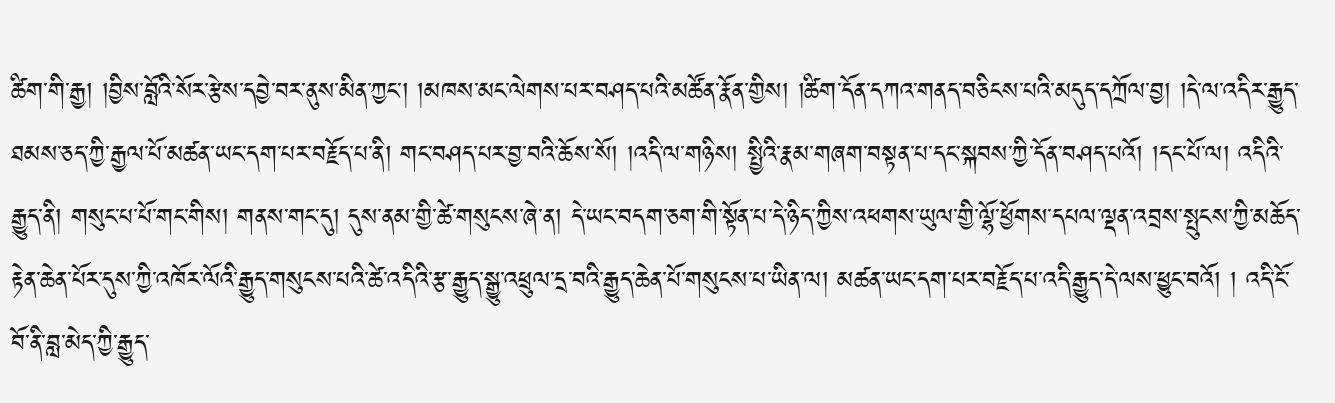ཚིག་གི་རྒྱ། །བྱིས་བློའི་སོར་རྩེས་དབྱེ་བར་ནུས་མིན་ཀྱང་། །མཁས་མང་ལེགས་པར་བཤད་པའི་མཚོན་རྣོན་གྱིས། །ཚིག་དོན་དཀའ་གནད་བཅིངས་པའི་མདུད་དཀྲོལ་བྱ། །དེ་ལ་འདིར་རྒྱུད་ཐམས་ཅད་ཀྱི་རྒྱལ་པོ་མཚན་ཡང་དག་པར་བརྗོད་པ་ནི། གང་བཤད་པར་བྱ་བའི་ཆོས་སོ། །འདི་ལ་གཉིས། སྤྱིའི་རྣམ་གཞག་བསྟན་པ་དང་སྐབས་ཀྱི་དོན་བཤད་པའོ། །དང་པོ་ལ། འདིའི་རྒྱུད་ནི། གསུང་པ་པོ་གང་གིས། གནས་གང་དུ། དུས་ནམ་གྱི་ཚེ་གསུངས་ཞེ་ན། དེ་ཡང་བདག་ཅག་གི་སྟོན་པ་དེ་ཉིད་ཀྱིས་འཕགས་ཡུལ་གྱི་ལྷོ་ཕྱོགས་དཔལ་ལྡན་འབྲས་སྤུངས་ཀྱི་མཆོད་རྟེན་ཆེན་པོར་དུས་ཀྱི་འཁོར་ལོའི་རྒྱུད་གསུངས་པའི་ཚེ་འདིའི་རྩ་རྒྱུད་སྒྱུ་འཕྲུལ་དྲ་བའི་རྒྱུད་ཆེན་པོ་གསུངས་པ་ཡིན་ལ། མཚན་ཡང་དག་པར་བརྗོད་པ་འདི་རྒྱུད་དེ་ལས་ཕྱུང་བའོ། ། འདི་ངོ་བོ་ནི་བླ་མེད་ཀྱི་རྒྱུད་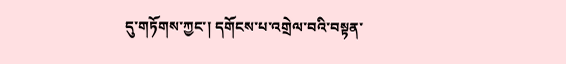དུ་གཏོགས་ཀྱང་། དགོངས་པ་འགྲེལ་བའི་བསྟན་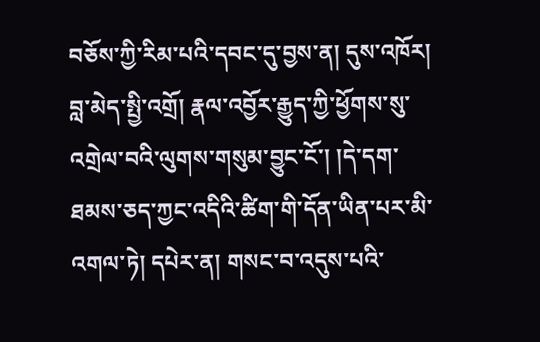བཅོས་ཀྱི་རིམ་པའི་དབང་དུ་བྱས་ན། དུས་འཁོར། བླ་མེད་སྤྱི་འགྲོ། རྣལ་འབྱོར་རྒྱུད་ཀྱི་ཕྱོགས་སུ་འགྲེལ་བའི་ལུགས་གསུམ་བྱུང་ངོ་། །དེ་དག་ཐམས་ཅད་ཀྱང་འདིའི་ཚིག་གི་དོན་ཡིན་པར་མི་འགལ་ཏེ། དཔེར་ན། གསང་བ་འདུས་པའི་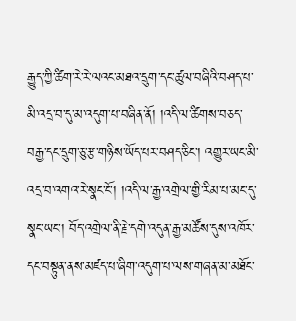རྒྱུད་ཀྱི་ཚིག་རེ་རེ་ལའང་མཐའ་དྲུག་དང་ཚུལ་བཞིའི་བཤད་པ་མི་འདྲ་བ་དུ་མ་འདུག་པ་བཞིན་ནོ། །འདི་ལ་ཚིགས་བཅད་བརྒྱ་དང་དྲུག་ཅུ་རྩ་གཉིས་ཡོད་པར་བཤད་ཅིང་། འགྱུར་ཡང་མི་འདྲ་བ་འགའ་རེ་སྣང་ངོ་། །འདི་ལ་རྒྱ་འགྲེལ་གྱི་རིམ་པ་མང་དུ་སྣང་ཡང་། བོད་འགྲེལ་ནི་རྗེ་དགེ་འདུན་རྒྱ་མཚོས་དུས་འཁོར་དང་བསྟུན་ནས་མཛད་པ་ཞིག་འདུག་པ་ལས་གཞན་མ་མཐོང་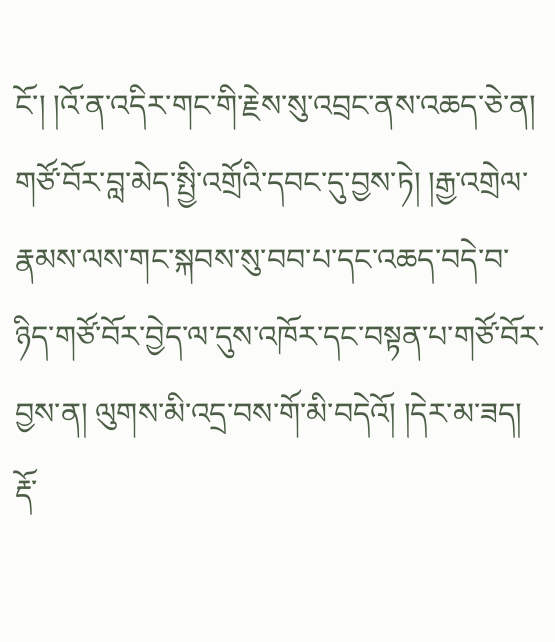ངོ་། །འོ་ན་འདིར་གང་གི་རྗེས་སུ་འབྲང་ནས་འཆད་ཅེ་ན། གཙོ་བོར་བླ་མེད་སྤྱི་འགྲོའི་དབང་དུ་བྱས་ཏེ། །རྒྱ་འགྲེལ་རྣམས་ལས་གང་སྐབས་སུ་བབ་པ་དང་འཆད་བདེ་བ་ཉིད་གཙོ་བོར་བྱེད་ལ་དུས་འཁོར་དང་བསྟན་པ་གཙོ་བོར་བྱས་ན། ལུགས་མི་འདྲ་བས་གོ་མི་བདེའོ། །དེར་མ་ཟད། རྡོ་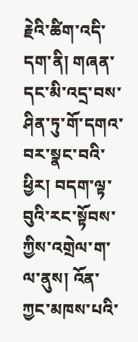རྗེའི་ཚིག་འདི་དག་ནི། གཞན་དང་མི་འདྲ་བས་ཤིན་ཏུ་གོ་དགའ་བར་སྣང་བའི་ཕྱིར། བདག་ལྟ་བུའི་རང་སྟོབས་ཀྱིས་འགྲེལ་ག་ལ་ནུས། འོན་ཀྱང་མཁས་པའི་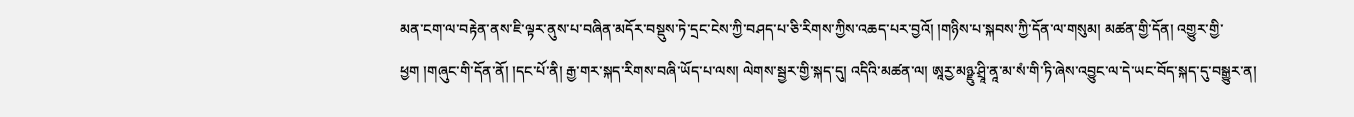མན་ངག་ལ་བརྟེན་ནས་ཇི་ལྟར་ནུས་པ་བཞིན་མདོར་བསྡུས་ཏེ་དྲང་ངེས་ཀྱི་བཤད་པ་ཅི་རིགས་ཀྱིས་འཆད་པར་བྱའོ། །གཉིས་པ་སྐབས་ཀྱི་དོན་ལ་གསུམ། མཚན་གྱི་དོན། འགྱུར་གྱི་ཕྱག །གཞུང་གི་དོན་ནོ། །དང་པོ་ནི། རྒྱ་གར་སྐད་རིགས་བཞི་ཡོད་པ་ལས། ལེགས་སྦྱར་གྱི་སྐད་དུ། འདིའི་མཚན་ལ། ཨཱཪྱ་མཉྫུ་ཤྲཱི་ནཱ་མ་སཾ་གི་ཏི་ཞེས་འབྱུང་ལ་དེ་ཡང་བོད་སྐད་དུ་བསྒྱུར་ན།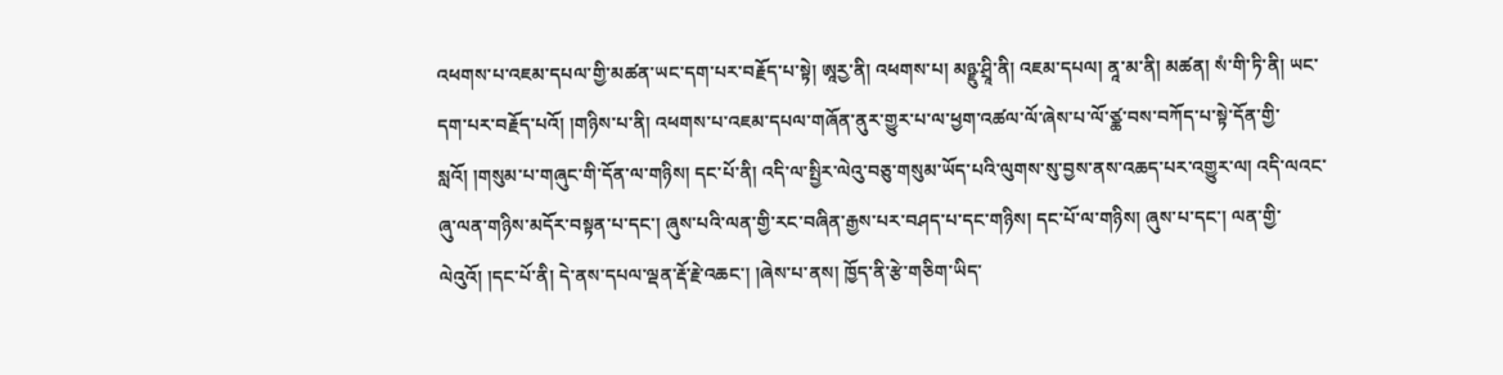འཕགས་པ་འཇམ་དཔལ་གྱི་མཚན་ཡང་དག་པར་བརྗོད་པ་སྟེ། ཨཱཪྱ་ནི། འཕགས་པ། མཉྫུ་ཤྲཱི་ནི། འཇམ་དཔལ། ནཱ་མ་ནི། མཚན། སཾ་གི་ཏི་ནི། ཡང་དག་པར་བརྗོད་པའོ། །གཉིས་པ་ནི། འཕགས་པ་འཇམ་དཔལ་གཞོན་ནུར་གྱུར་པ་ལ་ཕྱག་འཚལ་ལོ་ཞེས་པ་ལོ་ཙྪ་བས་བཀོད་པ་སྟེ་དོན་གྱི་སླའོ། །གསུམ་པ་གཞུང་གི་དོན་ལ་གཉིས། དང་པོ་ནི། འདི་ལ་སྤྱིར་ལེའུ་བཅུ་གསུམ་ཡོད་པའི་ལུགས་སུ་བྱས་ནས་འཆད་པར་འགྱུར་ལ། འདི་ལའང་ཞུ་ལན་གཉིས་མདོར་བསྟན་པ་དང་། ཞུས་པའི་ལན་གྱི་རང་བཞིན་རྒྱས་པར་བཤད་པ་དང་གཉིས། དང་པོ་ལ་གཉིས། ཞུས་པ་དང་། ལན་གྱི་ལེའུའོ། །དང་པོ་ནི། དེ་ནས་དཔལ་ལྡན་རྡོ་རྗེ་འཆང་། །ཞེས་པ་ནས། ཁྱོད་ནི་རྩེ་གཅིག་ཡིད་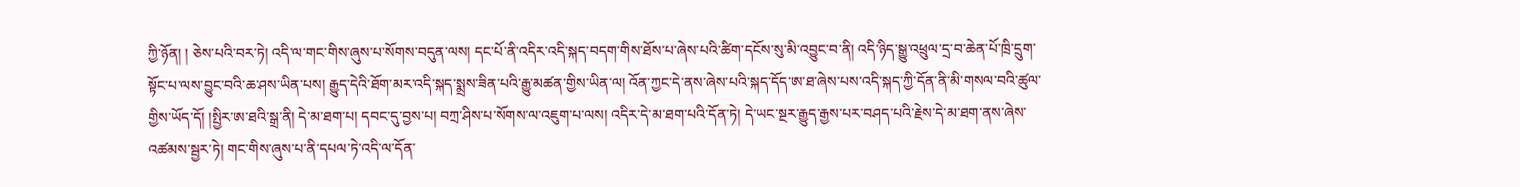ཀྱི་ཉོན། ། ཅེས་པའི་བར་ཏེ། འདི་ལ་གང་གིས་ཞུས་པ་སོགས་བདུན་ལས། དང་པོ་ནི་འདིར་འདི་སྐད་བདག་གིས་ཐོས་པ་ཞེས་པའི་ཚིག་དངོས་སུ་མི་འབྱུང་བ་ནི། འདི་ཉིད་སྒྱུ་འཕྲུལ་དྲ་བ་ཆེན་པོ་ཁྲི་དྲུག་སྟོང་པ་ལས་བྱུང་བའི་ཆ་ཤས་ཡིན་པས། རྒྱུད་དེའི་ཐོག་མར་འདི་སྐད་སྨྲས་ཟིན་པའི་རྒྱུ་མཚན་གྱིས་ཡིན་ལ། འོན་ཀྱང་དེ་ནས་ཞེས་པའི་སྐད་དོད་ཨ་ཐ་ཞེས་པས་འདི་སྐད་ཀྱི་དོན་ནི་མི་གསལ་བའི་ཚུལ་གྱིས་ཡོད་དོ། །སྤྱིར་ཨ་ཐའི་སྒྲ་ནི། དེ་མ་ཐག་པ། དབང་དུ་བྱས་པ། བཀྲ་ཤིས་པ་སོགས་ལ་འཇུག་པ་ལས། འདིར་དེ་མ་ཐག་པའི་དོན་ཏེ། དེ་ཡང་སྔར་རྒྱུད་རྒྱས་པར་བཤད་པའི་རྗེས་དེ་མ་ཐག་ནས་ཞེས་འཚམས་སྦྱར་ཏེ། གང་གིས་ཞུས་པ་ནི་དཔལ་ཏེ་འདི་ལ་དོན་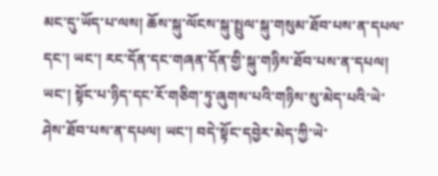མང་དུ་ཡོད་པ་ལས། ཆོས་སྐུ་ལོངས་སྐུ་སྤྲུལ་སྐུ་གསུམ་ཐོབ་པས་ན་དཔལ་དང་། ཡང་། རང་དོན་དང་གཞན་དོན་གྱི་སྐུ་གཉིས་ཐོབ་པས་ན་དཔལ། ཡང་། སྟོང་པ་ཉིད་དང་རོ་གཅིག་ཏུ་ཞུགས་པའི་གཉིས་སུ་མེད་པའི་ཡེ་ཤེས་ཐོབ་པས་ན་དཔལ། ཡང་། བདེ་སྟོང་དབྱེར་མེད་ཀྱི་ཡེ་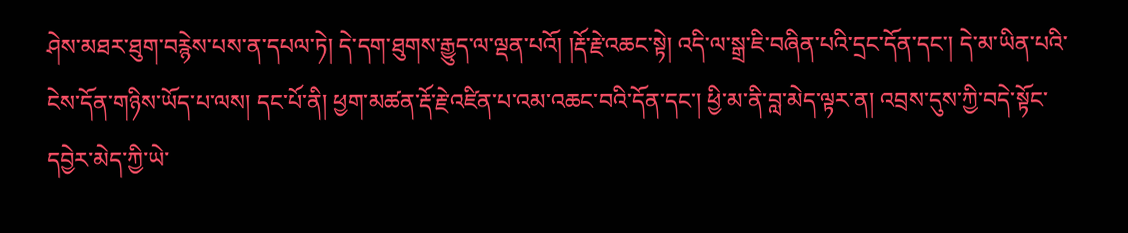ཤེས་མཐར་ཐུག་བརྙེས་པས་ན་དཔལ་ཏེ། དེ་དག་ཐུགས་རྒྱུད་ལ་ལྡན་པའོ། །རྡོ་རྗེ་འཆང་སྟེ། འདི་ལ་སྒྲ་ཇི་བཞིན་པའི་དྲང་དོན་དང་། དེ་མ་ཡིན་པའི་ངེས་དོན་གཉིས་ཡོད་པ་ལས། དང་པོ་ནི། ཕྱག་མཚན་རྡོ་རྗེ་འཛིན་པ་འམ་འཆང་བའི་དོན་དང་། ཕྱི་མ་ནི་བླ་མེད་ལྟར་ན། འབྲས་དུས་ཀྱི་བདེ་སྟོང་དབྱེར་མེད་ཀྱི་ཡེ་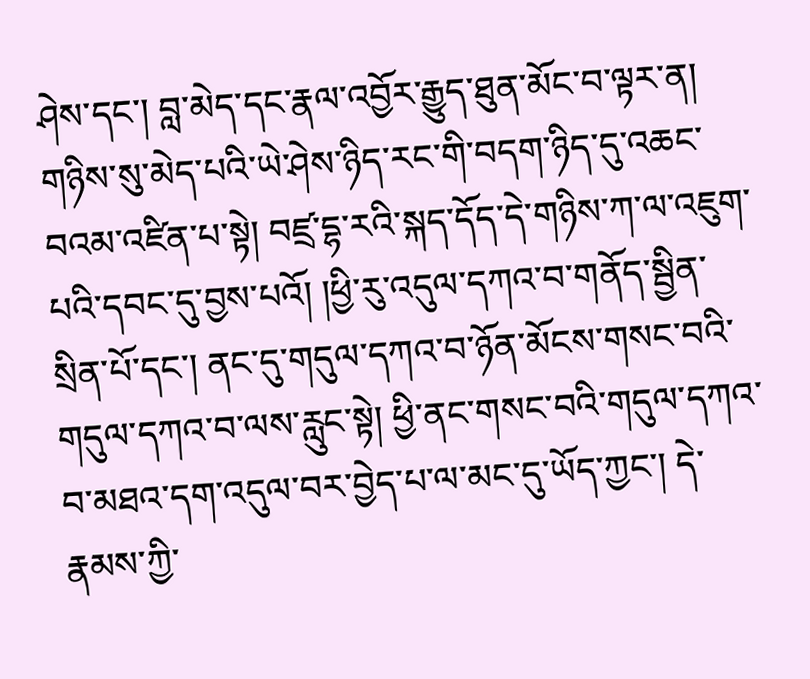ཤེས་དང་། བླ་མེད་དང་རྣལ་འབྱོར་རྒྱུད་ཐུན་མོང་བ་ལྟར་ན། གཉིས་སུ་མེད་པའི་ཡེ་ཤེས་ཉིད་རང་གི་བདག་ཉིད་དུ་འཆང་བའམ་འཛིན་པ་སྟེ། བཛྲ་དྷ་རའི་སྐད་དོད་དེ་གཉིས་ཀ་ལ་འཇུག་པའི་དབང་དུ་བྱས་པའོ། །ཕྱི་རུ་འདུལ་དཀའ་བ་གནོད་སྦྱིན་སྲིན་པོ་དང་། ནང་དུ་གདུལ་དཀའ་བ་ཉོན་མོངས་གསང་བའི་གདུལ་དཀའ་བ་ལས་རླུང་སྟེ། ཕྱི་ནང་གསང་བའི་གདུལ་དཀའ་བ་མཐའ་དག་འདུལ་བར་བྱེད་པ་ལ་མང་དུ་ཡོད་ཀྱང་། དེ་རྣམས་ཀྱི་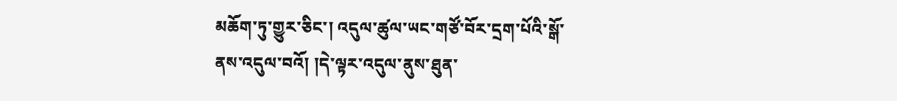མཆོག་ཏུ་གྱུར་ཅིང་། འདུལ་ཚུལ་ཡང་གཙོ་བོར་དྲག་པོའི་སྒོ་ནས་འདུལ་བའོ། །དེ་ལྟར་འདུལ་ནུས་ཐུན་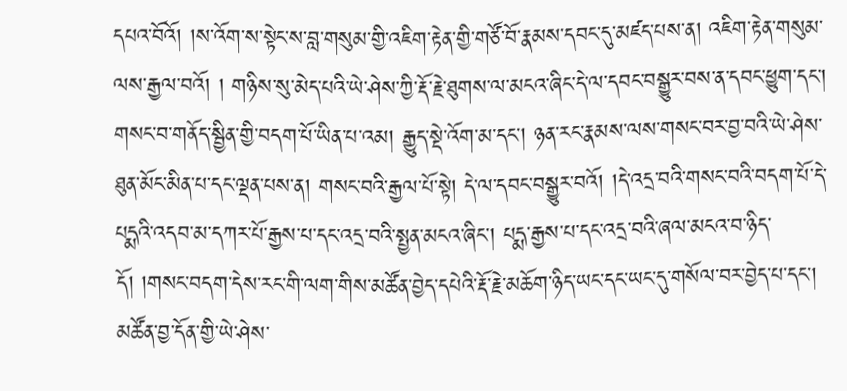དཔའ་བོའོ། །ས་འོག་ས་སྟེང་ས་བླ་གསུམ་གྱི་འཇིག་རྟེན་གྱི་གཙོ་བོ་རྣམས་དབང་དུ་མཛད་པས་ན། འཇིག་རྟེན་གསུམ་ལས་རྒྱལ་བའོ། ། གཉིས་སུ་མེད་པའི་ཡེ་ཤེས་ཀྱི་རྡོ་རྗེ་ཐུགས་ལ་མངའ་ཞིང་དེ་ལ་དབང་བསྒྱུར་བས་ན་དབང་ཕྱུག་དང་། གསང་བ་གནོད་སྦྱིན་གྱི་བདག་པོ་ཡིན་པ་འམ། རྒྱུད་སྡེ་འོག་མ་དང་། ཉན་རང་རྣམས་ལས་གསང་བར་བྱ་བའི་ཡེ་ཤེས་ཐུན་མོང་མིན་པ་དང་ལྡན་པས་ན། གསང་བའི་རྒྱལ་པོ་སྟེ། དེ་ལ་དབང་བསྒྱུར་བའོ། །དེ་འདྲ་བའི་གསང་བའི་བདག་པོ་དེ་པདྨའི་འདབ་མ་དཀར་པོ་རྒྱས་པ་དང་འདྲ་བའི་སྤྱན་མངའ་ཞིང་། པདྨ་རྒྱས་པ་དང་འདྲ་བའི་ཞལ་མངའ་བ་ཉིད་དོ། །གསང་བདག་དེས་རང་གི་ལག་གིས་མཚོན་བྱེད་དཔེའི་རྡོ་རྗེ་མཆོག་ཉིད་ཡང་དང་ཡང་དུ་གསོལ་བར་བྱེད་པ་དང་། མཚོན་བྱ་དོན་གྱི་ཡེ་ཤེས་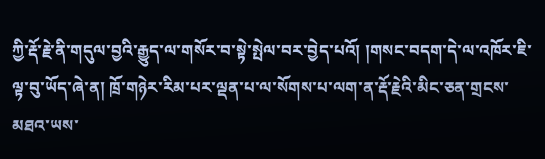ཀྱི་རྡོ་རྗེ་ནི་གདུལ་བྱའི་རྒྱུད་ལ་གསོར་བ་སྟེ་སྤེལ་བར་བྱེད་པའོ། །གསང་བདག་དེ་ལ་འཁོར་ཇི་ལྟ་བུ་ཡོད་ཞེ་ན། ཁྲོ་གཉེར་རིམ་པར་ལྡན་པ་ལ་སོགས་པ་ལག་ན་རྡོ་རྗེའི་མིང་ཅན་གྲངས་མཐའ་ཡས་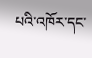པའི་འཁོར་དང་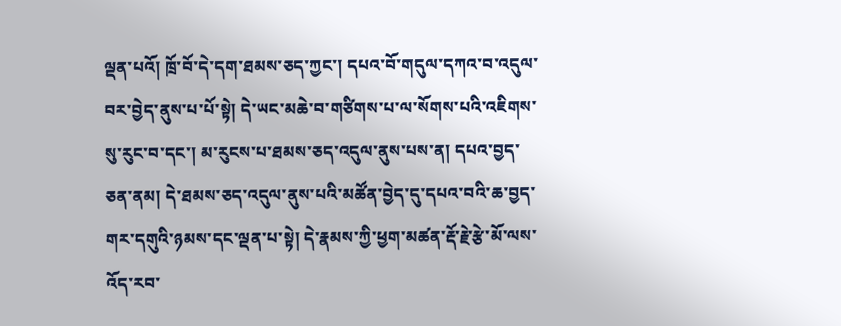ལྡན་པའོ། ཁྲོ་བོ་དེ་དག་ཐམས་ཅད་ཀྱང་། དཔའ་བོ་གདུལ་དཀའ་བ་འདུལ་བར་བྱེད་ནུས་པ་པོ་སྟེ། དེ་ཡང་མཆེ་བ་གཙིགས་པ་ལ་སོགས་པའི་འཇིགས་སུ་རུང་བ་དང་། མ་རུངས་པ་ཐམས་ཅད་འདུལ་ནུས་པས་ན། དཔའ་བྱད་ཅན་ནམ། དེ་ཐམས་ཅད་འདུལ་ནུས་པའི་མཚོན་བྱེད་དུ་དཔའ་བའི་ཆ་བྱད་གར་དགུའི་ཉམས་དང་ལྡན་པ་སྟེ། དེ་རྣམས་ཀྱི་ཕྱག་མཚན་རྡོ་རྗེ་རྩེ་མོ་ལས་འོད་རབ་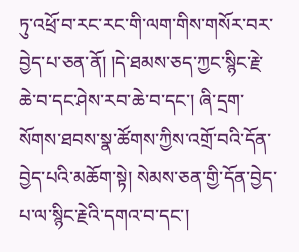ཏུ་འཕྲོ་བ་རང་རང་གི་ལག་གིས་གསོར་བར་བྱེད་པ་ཅན་ནོ། །དེ་ཐམས་ཅད་ཀྱང་སྙིང་རྗེ་ཆེ་བ་དང་ཤེས་རབ་ཆེ་བ་དང་། ཞི་དྲག་སོགས་ཐབས་སྣ་ཚོགས་ཀྱིས་འགྲོ་བའི་དོན་བྱེད་པའི་མཆོག་སྟེ། སེམས་ཅན་གྱི་དོན་བྱེད་པ་ལ་སྙིང་རྗེའི་དགའ་བ་དང་།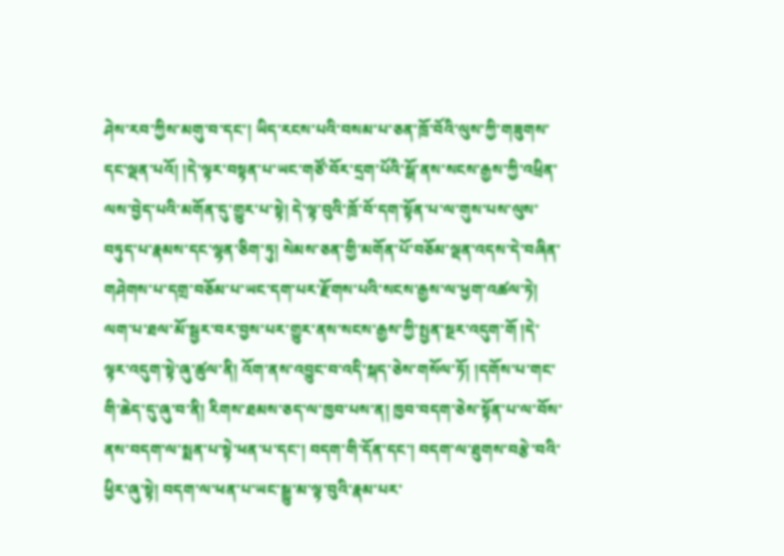ཤེས་རབ་ཀྱིས་མགུ་བ་དང་། ཡིད་རངས་པའི་བསམ་པ་ཅན་ཁྲོ་བོའི་ལུས་ཀྱི་གཟུགས་དང་ལྡན་པའོ། །དེ་ལྟར་བསྟན་པ་ཡང་གཙོ་བོར་དྲག་པོའི་སྒོ་ནས་སངས་རྒྱས་ཀྱི་འཕྲིན་ལས་བྱེད་པའི་མགོན་དུ་གྱུར་པ་སྟེ། དེ་ལྟ་བུའི་ཁྲོ་བོ་དག་སྟོན་པ་ལ་གུས་པས་ལུས་བཏུད་པ་རྣམས་དང་ལྷན་ཅིག་ཏུ། སེམས་ཅན་གྱི་མགོན་པོ་བཅོམ་ལྡན་འདས་དེ་བཞིན་གཤེགས་པ་དགྲ་བཅོམ་པ་ཡང་དག་པར་རྫོགས་པའི་སངས་རྒྱས་ལ་ཕྱག་འཚལ་ཏེ། ལག་པ་ཐལ་མོ་སྦྱར་བར་བྱས་པར་གྱུར་ནས་སངས་རྒྱས་ཀྱི་སྤྱན་སྔར་འདུག་གོ །དེ་ལྟར་འདུག་སྟེ་ཞུ་ཚུལ་ནི། འོག་ནས་འབྱུང་བ་འདི་སྐད་ཅེས་གསོལ་ཏོ། །དགོས་པ་གང་གི་ཆེད་དུ་ཞུ་བ་ནི། རིགས་ཐམས་ཅད་ལ་ཁྱབ་པས་ན། ཁྱབ་བདག་ཅེས་སྟོན་པ་ལ་བོས་ནས་བདག་ལ་སྨན་པ་སྟེ་ཕན་པ་དང་། བདག་གི་དོན་དང་། བདག་ལ་ཐུགས་བརྩེ་བའི་ཕྱིར་ཞུ་སྟེ། བདག་ལ་ཕན་པ་ཡང་སྒྱུ་མ་ལྟ་བུའི་རྣམ་པར་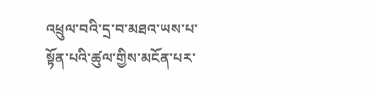འཕྲུལ་བའི་དྲ་བ་མཐའ་ཡས་པ་སྟོན་པའི་ཚུལ་གྱིས་མངོན་པར་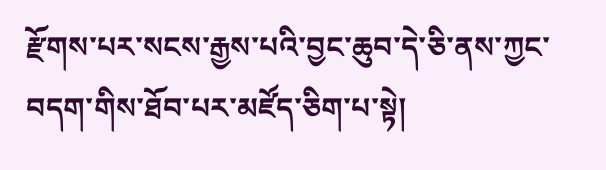རྫོགས་པར་སངས་རྒྱས་པའི་བྱང་ཆུབ་དེ་ཅི་ནས་ཀྱང་བདག་གིས་ཐོབ་པར་མཛོད་ཅིག་པ་སྟེ།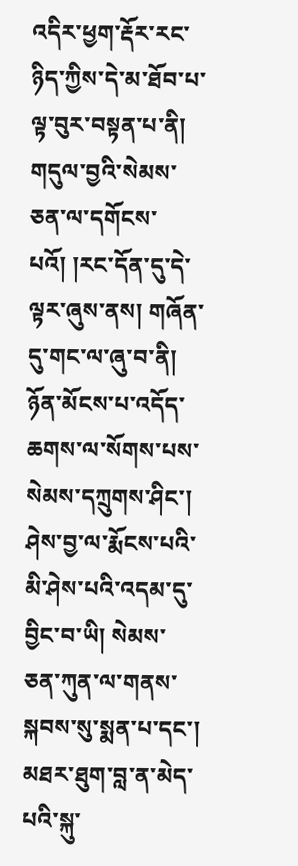འདིར་ཕྱག་རྡོར་རང་ཉིད་ཀྱིས་དེ་མ་ཐོབ་པ་ལྟ་བུར་བསྟན་པ་ནི། གདུལ་བྱའི་སེམས་ཅན་ལ་དགོངས་པའོ། །རང་དོན་དུ་དེ་ལྟར་ཞུས་ནས། གཞོན་དུ་གང་ལ་ཞུ་བ་ནི། ཉོན་མོངས་པ་འདོད་ཆགས་ལ་སོགས་པས་སེམས་དཀྲུགས་ཤིང་། ཤེས་བྱ་ལ་རྨོངས་པའི་མི་ཤེས་པའི་འདམ་དུ་བྱིང་བ་ཡི། སེམས་ཅན་ཀུན་ལ་གནས་སྐབས་སུ་སྨན་པ་དང་། མཐར་ཐུག་བླ་ན་མེད་པའི་སྐུ་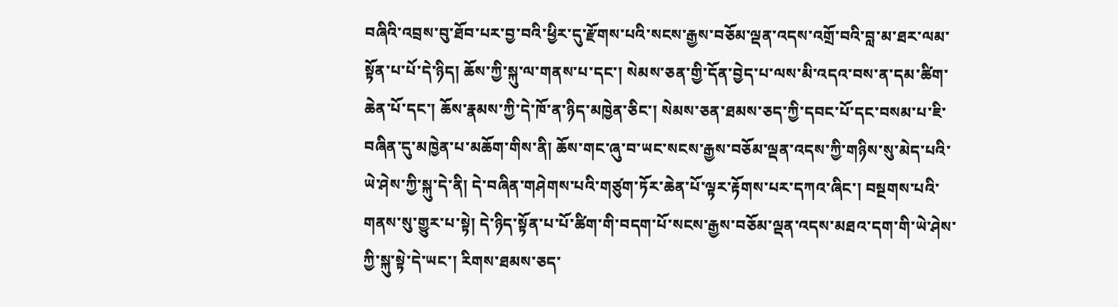བཞིའི་འབྲས་བུ་ཐོབ་པར་བྱ་བའི་ཕྱིར་དུ་རྫོགས་པའི་སངས་རྒྱས་བཅོམ་ལྡན་འདས་འགྲོ་བའི་བླ་མ་ཐར་ལམ་སྟོན་པ་པོ་དེ་ཉིད། ཆོས་ཀྱི་སྐུ་ལ་གནས་པ་དང་། སེམས་ཅན་གྱི་དོན་བྱེད་པ་ལས་མི་འདའ་བས་ན་དམ་ཚིག་ཆེན་པོ་དང་། ཆོས་རྣམས་ཀྱི་དེ་ཁོ་ན་ཉིད་མཁྱེན་ཅིང་། སེམས་ཅན་ཐམས་ཅད་ཀྱི་དབང་པོ་དང་བསམ་པ་ཇི་བཞིན་དུ་མཁྱེན་པ་མཆོག་གིས་ནི། ཆོས་གང་ཞུ་བ་ཡང་སངས་རྒྱས་བཅོམ་ལྡན་འདས་ཀྱི་གཉིས་སུ་མེད་པའི་ཡེ་ཤེས་ཀྱི་སྐུ་དེ་ནི། དེ་བཞིན་གཤེགས་པའི་གཙུག་ཏོར་ཆེན་པོ་ལྟར་རྟོགས་པར་དཀའ་ཞིང་། བསྔགས་པའི་གནས་སུ་གྱུར་པ་སྟེ། དེ་ཉིད་སྟོན་པ་པོ་ཚིག་གི་བདག་པོ་སངས་རྒྱས་བཅོམ་ལྡན་འདས་མཐའ་དག་གི་ཡེ་ཤེས་ཀྱི་སྐུ་སྟེ་དེ་ཡང་། རིགས་ཐམས་ཅད་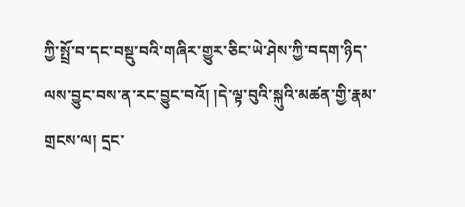ཀྱི་སྤྲོ་བ་དང་བསྡུ་བའི་གཞིར་གྱུར་ཅིང་ཡེ་ཤེས་ཀྱི་བདག་ཉིད་ལས་བྱུང་བས་ན་རང་བྱུང་བའོ། །དེ་ལྟ་བུའི་སྐུའི་མཚན་གྱི་རྣམ་གྲངས་ལ། དྲང་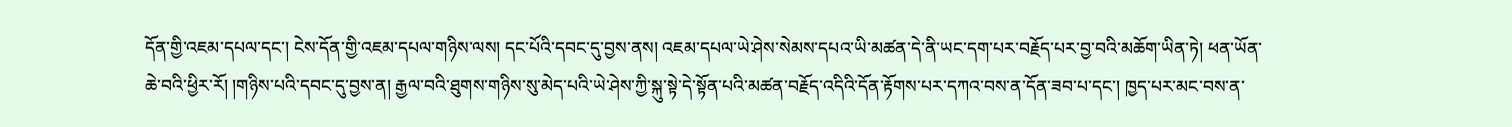དོན་གྱི་འཇམ་དཔལ་དང་། ངེས་དོན་གྱི་འཇམ་དཔལ་གཉིས་ལས། དང་པོའི་དབང་དུ་བྱས་ནས། འཇམ་དཔལ་ཡེ་ཤེས་སེམས་དཔའ་ཡི་མཚན་དེ་ནི་ཡང་དག་པར་བརྗོད་པར་བྱ་བའི་མཆོག་ཡིན་ཏེ། ཕན་ཡོན་ཆེ་བའི་ཕྱིར་རོ། །གཉིས་པའི་དབང་དུ་བྱས་ན། རྒྱལ་བའི་ཐུགས་གཉིས་སུ་མེད་པའི་ཡེ་ཤེས་ཀྱི་སྐུ་སྟེ་དེ་སྟོན་པའི་མཚན་བརྗོད་འདིའི་དོན་རྟོགས་པར་དཀའ་བས་ན་དོན་ཟབ་པ་དང་། ཁྱད་པར་མང་བས་ན་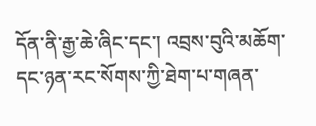དོན་ནི་རྒྱ་ཆེ་ཞིང་དང་། འབྲས་བུའི་མཆོག་དང་ཉན་རང་སོགས་ཀྱི་ཐེག་པ་གཞན་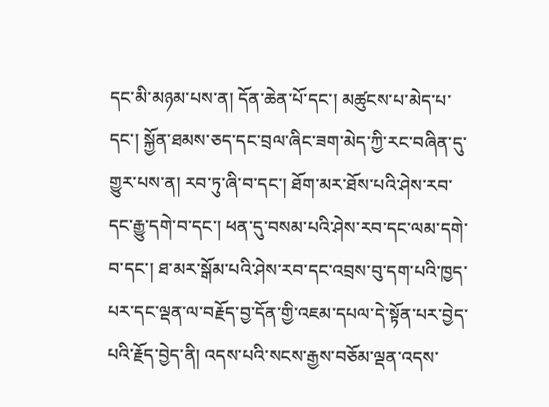དང་མི་མཉམ་པས་ན། དོན་ཆེན་པོ་དང་། མཚུངས་པ་མེད་པ་དང་། སྐྱོན་ཐམས་ཅད་དང་བྲལ་ཞིང་ཟག་མེད་ཀྱི་རང་བཞིན་དུ་གྱུར་པས་ན། རབ་ཏུ་ཞི་བ་དང་། ཐོག་མར་ཐོས་པའི་ཤེས་རབ་དང་རྒྱུ་དགེ་བ་དང་། ཕན་དུ་བསམ་པའི་ཤེས་རབ་དང་ལམ་དགེ་བ་དང་། ཐ་མར་སྒོམ་པའི་ཤེས་རབ་དང་འབྲས་བུ་དག་པའི་ཁྱད་པར་དང་ལྡན་ལ་བརྗོད་བྱ་དོན་གྱི་འཇམ་དཔལ་དེ་སྟོན་པར་བྱེད་པའི་རྗོད་བྱེད་ནི། འདས་པའི་སངས་རྒྱས་བཅོམ་ལྡན་འདས་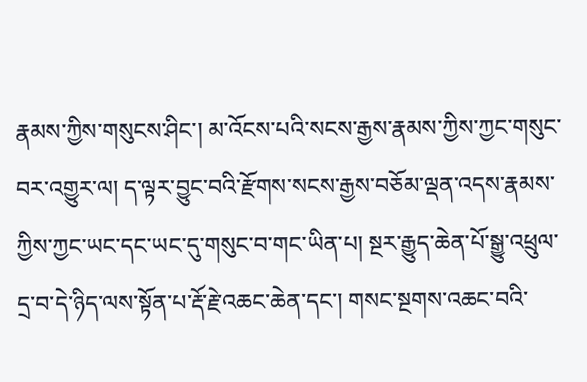རྣམས་ཀྱིས་གསུངས་ཤིང་། མ་འོངས་པའི་སངས་རྒྱས་རྣམས་ཀྱིས་ཀྱང་གསུང་བར་འགྱུར་ལ། ད་ལྟར་བྱུང་བའི་རྫོགས་སངས་རྒྱས་བཅོམ་ལྡན་འདས་རྣམས་ཀྱིས་ཀྱང་ཡང་དང་ཡང་དུ་གསུང་བ་གང་ཡིན་པ། སྔར་རྒྱུད་ཆེན་པོ་སྒྱུ་འཕྲུལ་དྲ་བ་དེ་ཉིད་ལས་སྟོན་པ་རྡོ་རྗེ་འཆང་ཆེན་དང་། གསང་སྔགས་འཆང་བའི་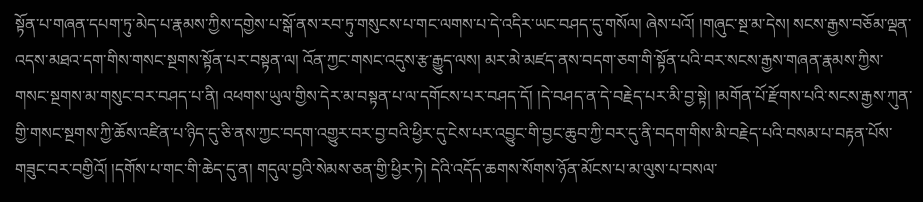སྟོན་པ་གཞན་དཔག་ཏུ་མེད་པ་རྣམས་ཀྱིས་དགྱེས་པ་སྒོ་ནས་རབ་ཏུ་གསུངས་པ་གང་ལགས་པ་དེ་འདིར་ཡང་བཤད་དུ་གསོལ། ཞེས་པའོ། །གཞུང་སྔ་མ་དེས། སངས་རྒྱས་བཅོམ་ལྡན་འདས་མཐའ་དག་གིས་གསང་སྔགས་སྟོན་པར་བསྟན་ལ། འོན་ཀྱང་གསང་འདུས་རྩ་རྒྱུད་ལས། མར་མེ་མཛད་ནས་བདག་ཅག་གི་སྟོན་པའི་བར་སངས་རྒྱས་གཞན་རྣམས་ཀྱིས་གསང་སྔགས་མ་གསུང་བར་བཤད་པ་ནི། འཕགས་ཡུལ་གྱིས་དེར་མ་བསྟན་པ་ལ་དགོངས་པར་བཤད་དོ། །དེ་བཤད་ན་དེ་བརྗེད་པར་མི་བྱ་སྟེ། །མགོན་པོ་རྫོགས་པའི་སངས་རྒྱས་ཀུན་གྱི་གསང་སྔགས་ཀྱི་ཆོས་འཛིན་པ་ཉིད་དུ་ཅི་ནས་ཀྱང་བདག་འགྱུར་བར་བྱ་བའི་ཕྱིར་དུ་ངེས་པར་འབྱུང་གི་བྱང་ཆུབ་ཀྱི་བར་དུ་ནི་བདག་གིས་མི་བརྗེད་པའི་བསམ་པ་བརྟན་པོས་གཟུང་བར་བགྱིའོ། །དགོས་པ་གང་གི་ཆེད་དུ་ན། གདུལ་བྱའི་སེམས་ཅན་གྱི་ཕྱིར་ཏེ། དེའི་འདོད་ཆགས་སོགས་ཉོན་མོངས་པ་མ་ལུས་པ་བསལ་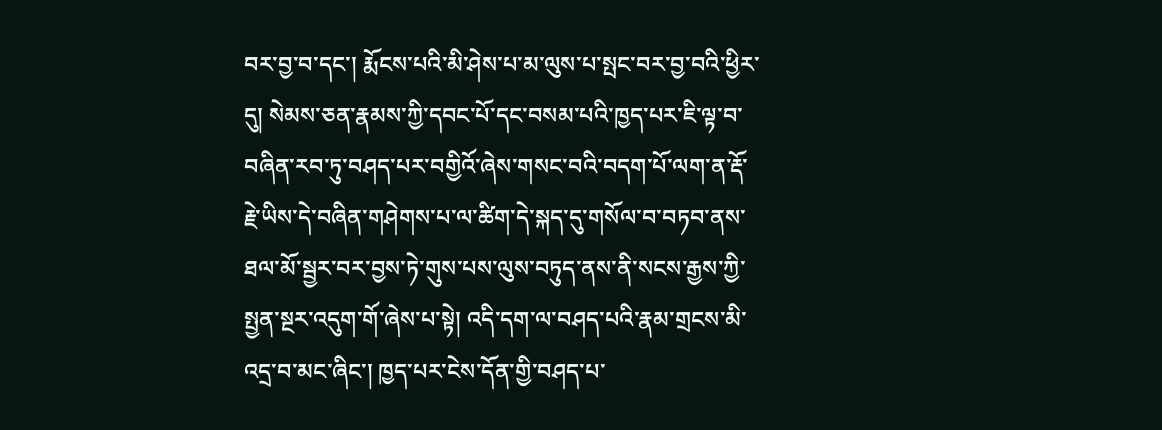བར་བྱ་བ་དང་། རྨོངས་པའི་མི་ཤེས་པ་མ་ལུས་པ་སྤང་བར་བྱ་བའི་ཕྱིར་དུ། སེམས་ཅན་རྣམས་ཀྱི་དབང་པོ་དང་བསམ་པའི་ཁྱད་པར་ཇི་ལྟ་བ་བཞིན་རབ་ཏུ་བཤད་པར་བགྱིའོ་ཞེས་གསང་བའི་བདག་པོ་ལག་ན་རྡོ་རྗེ་ཡིས་དེ་བཞིན་གཤེགས་པ་ལ་ཚིག་དེ་སྐད་དུ་གསོལ་བ་བཏབ་ནས་ཐལ་མོ་སྦྱར་བར་བྱས་ཏེ་གུས་པས་ལུས་བཏུད་ནས་ནི་སངས་རྒྱས་ཀྱི་སྤྱན་སྔར་འདུག་གོ་ཞེས་པ་སྟེ། འདི་དག་ལ་བཤད་པའི་རྣམ་གྲངས་མི་འདྲ་བ་མང་ཞིང་། ཁྱད་པར་ངེས་དོན་གྱི་བཤད་པ་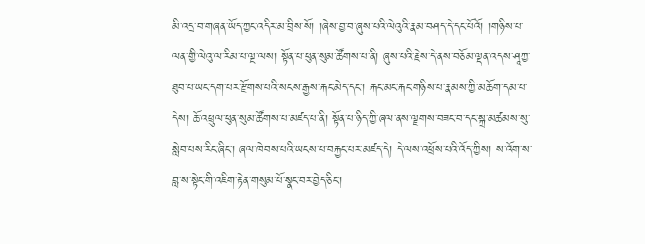མི་འདྲ་བ་གཞན་ཡོད་ཀྱང་འདིར་མ་བྲིས་སོ། །ཞེས་བྱ་བ་ཞུས་པའི་ལེའུའི་རྣམ་བཤད་དེ་དང་པོའོ། །གཉིས་པ་ལན་གྱི་ལེའུ་ལ་རིམ་པ་ལྔ་ལས། སྟོན་པ་ཕུན་སུམ་ཚོགས་པ་ནི། ཞུས་པའི་རྗེས་དེ་ནས་བཅོམ་ལྡན་འདས་ཤཱཀྱ་ཐུབ་པ་ཡང་དག་པར་རྫོགས་པའི་སངས་རྒྱས་རྐང་མེད་དང་། རྐང་མང་རྐང་གཉིས་པ་རྣམས་ཀྱི་མཆོག་དམ་པ་དེས། ཆོ་འཕྲུལ་ཕུན་སུམ་ཚོགས་པ་མཛད་པ་ནི། སྟོན་པ་ཉིད་ཀྱི་ཞལ་ནས་ལྗགས་བཟང་བ་དང་སྐྲ་མཚམས་སུ་སླེབ་པས་རིང་ཞིང་། ཞལ་ཁེབས་པའི་ཡངས་པ་བརྐྱང་པར་མཛད་དེ། དེ་ལས་འཕྲོས་པའི་འོད་ཀྱིས། ས་འོག་ས་བླ་ས་སྟེང་གི་འཇིག་རྟེན་གསུམ་པོ་སྣང་བར་བྱེད་ཅིང་།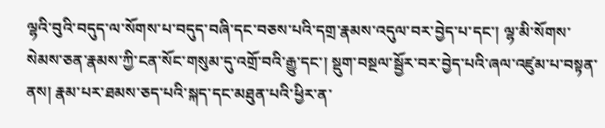ལྷའི་བུའི་བདུད་ལ་སོགས་པ་བདུད་བཞི་དང་བཅས་པའི་དགྲ་རྣམས་འདུལ་བར་བྱེད་པ་དང་། ལྷ་མི་སོགས་སེམས་ཅན་རྣམས་ཀྱི་ངན་སོང་གསུམ་དུ་འགྲོ་བའི་རྒྱུ་དང་། སྡུག་བསྔལ་སྦྱོར་བར་བྱེད་པའི་ཞལ་འཛུམ་པ་བསྟན་ནས། རྣམ་པར་ཐམས་ཅད་པའི་སྐད་དང་མཐུན་པའི་ཕྱིར་ན་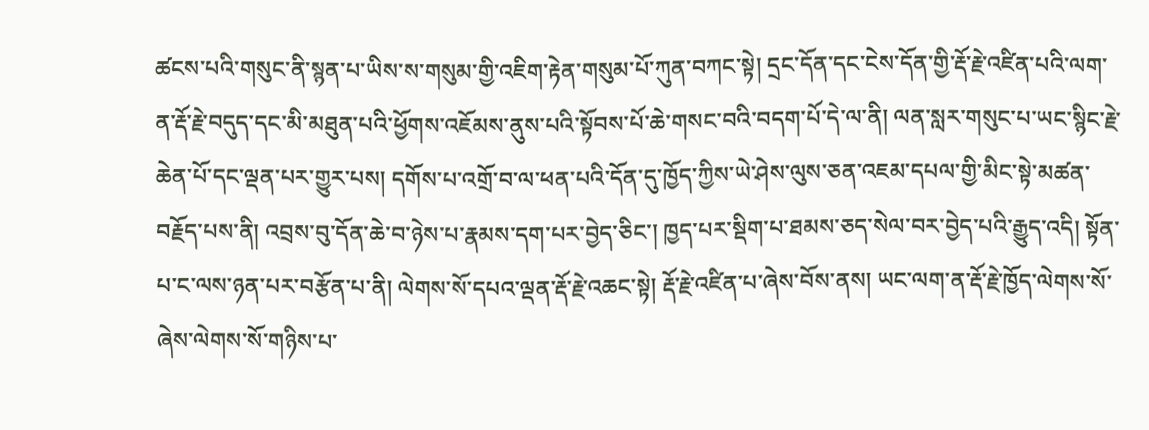ཚངས་པའི་གསུང་ནི་སྙན་པ་ཡིས་ས་གསུམ་གྱི་འཇིག་རྟེན་གསུམ་པོ་ཀུན་བཀང་སྟེ། དྲང་དོན་དང་ངེས་དོན་གྱི་རྡོ་རྗེ་འཛིན་པའི་ལག་ན་རྡོ་རྗེ་བདུད་དང་མི་མཐུན་པའི་ཕྱོགས་འཇོམས་ནུས་པའི་སྟོབས་པོ་ཆེ་གསང་བའི་བདག་པོ་དེ་ལ་ནི། ལན་སླར་གསུང་པ་ཡང་སྙིང་རྗེ་ཆེན་པོ་དང་ལྡན་པར་གྱུར་པས། དགོས་པ་འགྲོ་བ་ལ་ཕན་པའི་དོན་དུ་ཁྱོད་ཀྱིས་ཡེ་ཤེས་ལུས་ཅན་འཇམ་དཔལ་གྱི་མིང་སྟེ་མཚན་བརྗོད་པས་ནི། འབྲས་བུ་དོན་ཆེ་བ་ཉེས་པ་རྣམས་དག་པར་བྱེད་ཅིང་། ཁྱད་པར་སྡིག་པ་ཐམས་ཅད་སེལ་བར་བྱེད་པའི་རྒྱུད་འདི། སྟོན་པ་ང་ལས་ཉན་པར་བརྩོན་པ་ནི། ལེགས་སོ་དཔའ་ལྡན་རྡོ་རྗེ་འཆང་སྟེ། རྡོ་རྗེ་འཛིན་པ་ཞེས་བོས་ནས། ཡང་ལག་ན་རྡོ་རྗེ་ཁྱོད་ལེགས་སོ་ཞེས་ལེགས་སོ་གཉིས་པ་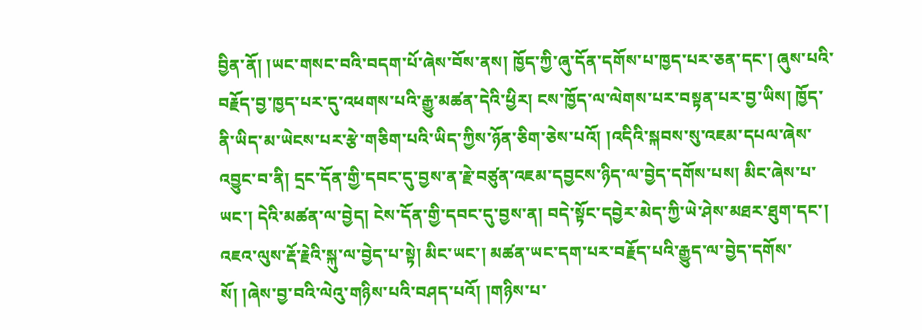བྱིན་ནོ། །ཡང་གསང་བའི་བདག་པོ་ཞེས་བོས་ནས། ཁྱོད་ཀྱི་ཞུ་དོན་དགོས་པ་ཁྱད་པར་ཅན་དང་། ཞུས་པའི་བརྗོད་བྱ་ཁྱད་པར་དུ་འཕགས་པའི་རྒྱུ་མཚན་དེའི་ཕྱིར། ངས་ཁྱོད་ལ་ལེགས་པར་བསྟན་པར་བྱ་ཡིས། ཁྱོད་ནི་ཡིད་མ་ཡེངས་པར་རྩེ་གཅིག་པའི་ཡིད་ཀྱིས་ཉོན་ཅིག་ཅེས་པའོ། །འདིའི་སྐབས་སུ་འཇམ་དཔལ་ཞེས་འབྱུང་བ་ནི། དྲང་དོན་གྱི་དབང་དུ་བྱས་ན་རྗེ་བཙུན་འཇམ་དབྱངས་ཉིད་ལ་བྱེད་དགོས་པས། མིང་ཞེས་པ་ཡང་། དེའི་མཚན་ལ་བྱེད། ངེས་དོན་གྱི་དབང་དུ་བྱས་ན། བདེ་སྟོང་དབྱེར་མེད་ཀྱི་ཡེ་ཤེས་མཐར་ཐུག་དང་། འཇའ་ལུས་རྡོ་རྗེའི་སྐུ་ལ་བྱེད་པ་སྟེ། མིང་ཡང་། མཚན་ཡང་དག་པར་བརྗོད་པའི་རྒྱུད་ལ་བྱེད་དགོས་སོ། །ཞེས་བྱ་བའི་ལེའུ་གཉིས་པའི་བཤད་པའོ། །གཉིས་པ་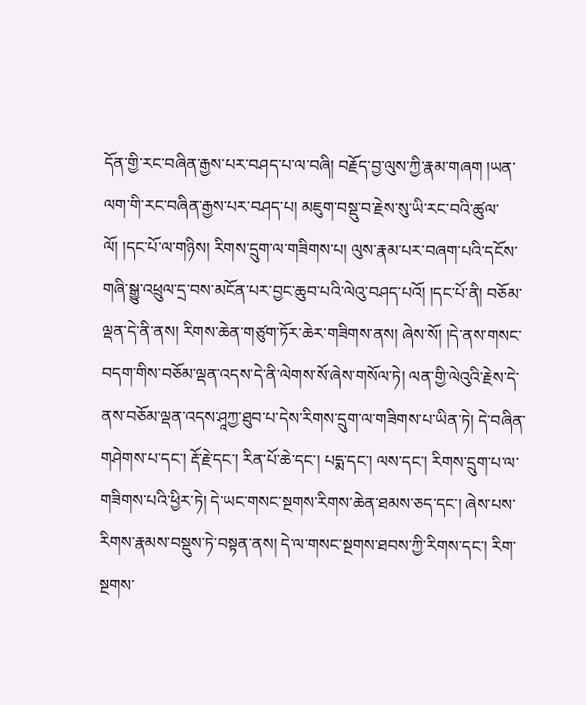དོན་གྱི་རང་བཞིན་རྒྱས་པར་བཤད་པ་ལ་བཞི། བརྗོད་བྱ་ལུས་ཀྱི་རྣམ་གཞག །ཡན་ལག་གི་རང་བཞིན་རྒྱས་པར་བཤད་པ། མཇུག་བསྡུ་བ་རྗེས་སུ་ཡི་རང་བའི་ཚུལ་ལོ། །དང་པོ་ལ་གཉིས། རིགས་དྲུག་ལ་གཟིགས་པ། ལུས་རྣམ་པར་བཞག་པའི་དངོས་གཞི་སྒྱུ་འཕྲུལ་དྲ་བས་མངོན་པར་བྱང་ཆུབ་པའི་ལེའུ་བཤད་པའོ། །དང་པོ་ནི། བཅོམ་ལྡན་དེ་ནི་ནས། རིགས་ཆེན་གཙུག་ཏོར་ཆེར་གཟིགས་ནས། ཞེས་སོ། །དེ་ནས་གསང་བདག་གིས་བཅོམ་ལྡན་འདས་དེ་ནི་ལེགས་སོ་ཞེས་གསོལ་ཏེ། ལན་གྱི་ལེའུའི་རྗེས་དེ་ནས་བཅོམ་ལྡན་འདས་ཤཱཀྱ་ཐུབ་པ་དེས་རིགས་དྲུག་ལ་གཟིགས་པ་ཡིན་ཏེ། དེ་བཞིན་གཤེགས་པ་དང་། རྡོ་རྗེ་དང་། རིན་པོ་ཆེ་དང་། པདྨ་དང་། ལས་དང་། རིགས་དྲུག་པ་ལ་གཟིགས་པའི་ཕྱིར་ཏེ། དེ་ཡང་གསང་སྔགས་རིགས་ཆེན་ཐམས་ཅད་དང་། ཞེས་པས་རིགས་རྣམས་བསྡུས་ཏེ་བསྟན་ནས། དེ་ལ་གསང་སྔགས་ཐབས་ཀྱི་རིགས་དང་། རིག་སྔགས་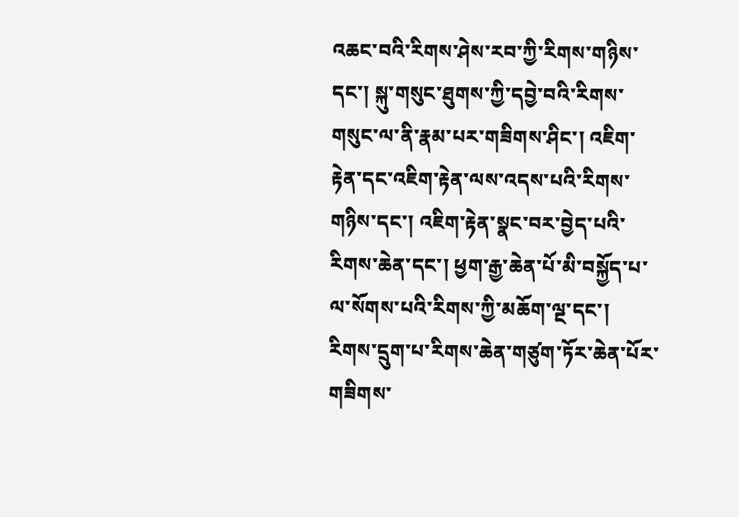འཆང་བའི་རིགས་ཤེས་རབ་ཀྱི་རིགས་གཉིས་དང་། སྐུ་གསུང་ཐུགས་ཀྱི་དབྱེ་བའི་རིགས་གསུང་ལ་ནི་རྣམ་པར་གཟིགས་ཤིང་། འཇིག་རྟེན་དང་འཇིག་རྟེན་ལས་འདས་པའི་རིགས་གཉིས་དང་། འཇིག་རྟེན་སྣང་བར་བྱེད་པའི་རིགས་ཆེན་དང་། ཕྱག་རྒྱ་ཆེན་པོ་མི་བསྐྱོད་པ་ལ་སོགས་པའི་རིགས་ཀྱི་མཆོག་ལྔ་དང་། རིགས་དྲུག་པ་རིགས་ཆེན་གཙུག་ཏོར་ཆེན་པོར་གཟིགས་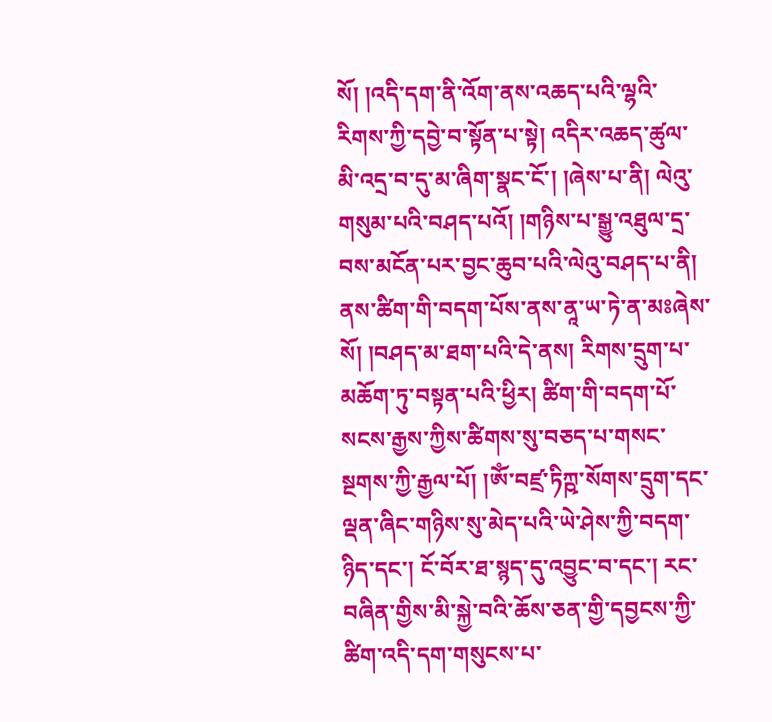སོ། །འདི་དག་ནི་འོག་ནས་འཆད་པའི་ལྷའི་རིགས་ཀྱི་དབྱེ་བ་སྟོན་པ་སྟེ། འདིར་འཆད་ཚུལ་མི་འདྲ་བ་དུ་མ་ཞིག་སྣང་ངོ་། །ཞེས་པ་ནི། ལེའུ་གསུམ་པའི་བཤད་པའོ། །གཉིས་པ་སྒྱུ་འཐུལ་དྲ་བས་མངོན་པར་བྱང་ཆུབ་པའི་ལེའུ་བཤད་པ་ནི། ནས་ཚིག་གི་བདག་པོས་ནས་ནཱ་ཡ་ཏེ་ན་མཿཞེས་སོ། །བཤད་མ་ཐག་པའི་དེ་ནས། རིགས་དྲུག་པ་མཆོག་ཏུ་བསྟན་པའི་ཕྱིར། ཚིག་གི་བདག་པོ་སངས་རྒྱས་ཀྱིས་ཚིགས་སུ་བཅད་པ་གསང་སྔགས་ཀྱི་རྒྱལ་པོ། །ༀ་བཛྲ་ཏིཀྵ་སོགས་དྲུག་དང་ལྡན་ཞིང་གཉིས་སུ་མེད་པའི་ཡེ་ཤེས་ཀྱི་བདག་ཉིད་དང་། ངོ་བོར་ཐ་སྙད་དུ་འབྱུང་བ་དང་། རང་བཞིན་གྱིས་མི་སྐྱེ་བའི་ཆོས་ཅན་གྱི་དབྱངས་ཀྱི་ཚིག་འདི་དག་གསུངས་པ་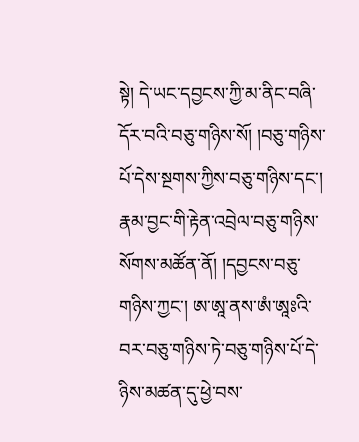སྟེ། དེ་ཡང་དབྱངས་ཀྱི་མ་ནིང་བཞི་དོར་བའི་བཅུ་གཉིས་སོ། །བཅུ་གཉིས་པོ་དེས་སྔགས་ཀྱིས་བཅུ་གཉིས་དང་། རྣམ་བྱང་གི་རྟེན་འབྲེལ་བཅུ་གཉིས་སོགས་མཚོན་ནོ། །དབྱངས་བཅུ་གཉིས་ཀྱང་། ཨ་ཨཱ་ནས་ཨཾ་ཨཱཿའི་བར་བཅུ་གཉིས་ཏེ་བཅུ་གཉིས་པོ་དེ་ཉིས་མཚན་དུ་ཕྱེ་བས་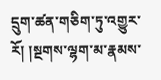དྲུག་ཚན་གཅིག་ཏུ་འགྱུར་རོ། །སྔགས་ལྷག་མ་རྣམས་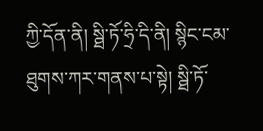ཀྱི་དོན་ནི། སྠི་ཏོ་ཧྲི་དི་ནི། སྙིང་ངམ་ཐུགས་ཀར་གནས་པ་སྟེ། སྠི་ཏོ་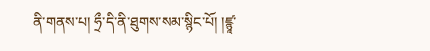ནི་གནས་པ། ཧྲྀ་དི་ནི་ཐུགས་སམ་སྙིང་པོ། །ཛྙཱ་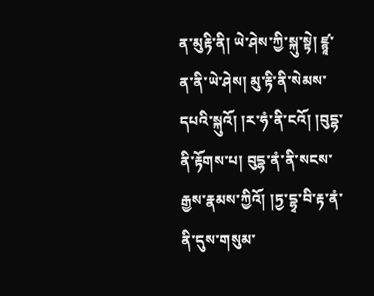ན་མུརྟི་ནི། ཡེ་ཤེས་ཀྱི་སྐུ་སྟེ། ཛྙཱ་ན་ནི་ཡེ་ཤེས། མུ་རྟི་ནི་སེམས་དཔའི་སྐུའོ། །ར་ཧཾ་ནི་ངའོ། །བུདྷ་ནི་རྟོགས་པ། བུདྷ་ནཾ་ནི་སངས་རྒྱས་རྣམས་ཀྱིའོ། །ཏྱ་དྷྭ་བི་རྟ་ནཾ་ནི་དུས་གསུམ་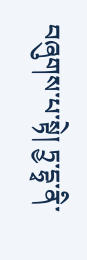བཞུགས་པ་སྟེ། ཏྲྱ་དྷྭ་ནི་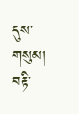དུས་གསུམ། བརྟི་